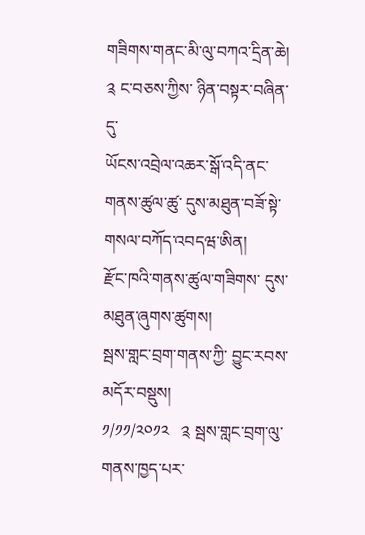གཟིགས་གནང་མི་ལུ་བཀའ་དྲིན་ཆེ།
༉ ང་བཅས་ཀྱིས་ ཉིན་བསྟར་བཞིན་དུ་
ཡོངས་འབྲེལ་འཆར་སྒོ་འདི་ནང་
གནས་ཚུལ་ཚུ་ དུས་མཐུན་བཟོ་སྟེ་ གསལ་བཀོད་འབདཝ་ཨིན།
རྫོང་ཁའི་གནས་ཚུལ་གཟིགས་ དུས་མཐུན་ཞུགས་ཚུགས།
སྦས་གླང་བྲག་གནས་ཀྱི་ བྱུང་རབས་མདོར་བསྡུས།
༡/༡༡/༢༠༡༢   ༉ སྦས་གླང་བྲག་ལུ་ གནས་ཁྱད་པར་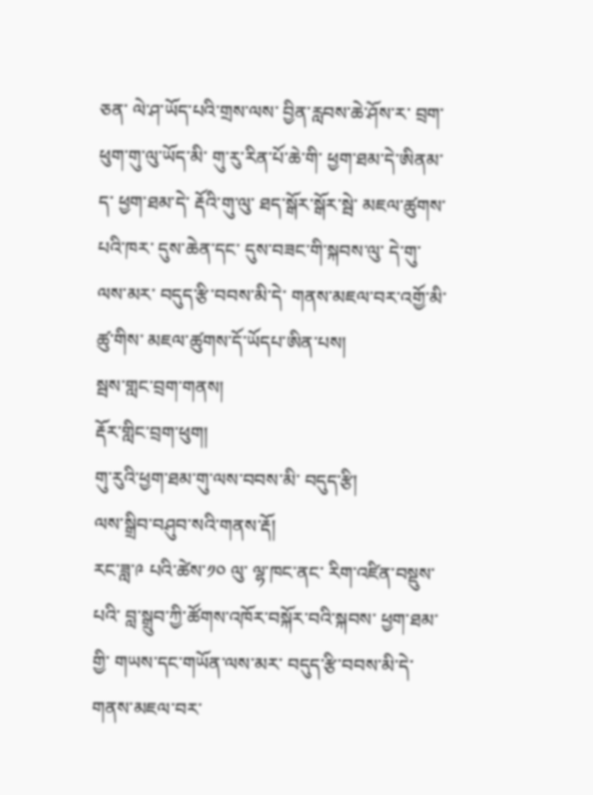ཅན་ ལེ་ཤ་ཡོད་པའི་གྲས་ལས་ བྱིན་རླབས་ཆེ་ཤོས་ར་ བྲག་ཕུག་གུ་ལུ་ཡོད་མི་ གུ་རུ་རིན་པོ་ཆེ་གི་ ཕྱག་ཐམ་དེ་ཨིནམ་ད་ ཕྱག་ཐམ་དེ་ རྡོའི་གུ་ལུ་ ཐད་སྒོར་སྒོར་སྦེ་ མཇལ་ཚུགས་པའི་ཁར་ དུས་ཆེན་དང་ དུས་བཟང་གི་སྐབས་ལུ་ དེ་གུ་ལས་མར་ བདུད་རྩི་བབས་མི་དེ་ གནས་མཇལ་བར་འགྱོ་མི་ཚུ་གིས་ མཇལ་ཚུགས་དོ་ཡོདཔ་ཨིན་པས།
སྦས་གླང་བྲག་གནས།
རྡོར་གླིང་བྲག་ཕུག།
གུ་རུའི་ཕྱག་ཐམ་གུ་ལས་བབས་མི་ བདུད་རྩི།
ལས་སྒྲིབ་བཤུབ་སའི་གནས་རྡོ།
རང་ཟླ་༩ པའི་ཚེས་༡༠ ལུ་ ལྷ་ཁང་ནང་ རིག་འཛིན་བསྡུས་པའི་ བླ་སྒྲུབ་ཀྱི་ཚོགས་འཁོར་བསྐོར་བའི་སྐབས་ ཕྱག་ཐམ་གྱི་ གཡས་དང་གཡོན་ལས་མར་ བདུད་རྩི་བབས་མི་དེ་ གནས་མཇལ་བར་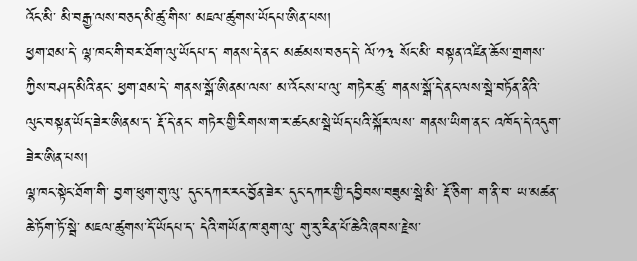འོང་མི་ མི་བརྒྱ་ལས་བཅད་མི་ཚུ་གིས་ མཇལ་ཚུགས་ཡོདཔ་ཨིན་པས།
ཕྱག་ཐམ་དེ་ ལྷ་ཁང་གི་བར་ཐོག་ལུ་ཡོདཔ་ད་ གནས་དེ་ནང་ མཚམས་བཅད་དེ་ ལོ་༡༣ སོང་མི་ བསྟན་འཛིན་ཆོས་གྲགས་ཀྱིས་བཤད་མིའི་ནང་ ཕྱག་ཐམ་དེ་ གནས་སྒོ་ཨིནམ་ལས་ མ་འོངས་པ་ལུ་ གཏེར་ཚུ་ གནས་སྒོ་དེ་ནང་ལས་སྦེ་བཏོན་ནིའི་ ལུང་བསྟན་ཡོད་ཟེར་ཨིནམ་ད་ རྡོ་དེ་ནང་ གཏེར་གྱི་རིགས་ག་ར་ཚངམ་སྦེ་ཡོད་པའི་སྐོར་ལས་ གནས་ཡིག་ནང་ འཁོད་དེ་འདུག་ཟེར་ཨིན་པས།
ལྷ་ཁང་སྟེང་ཐོག་གི་ བྱག་ཕུག་གུ་ལུ་ དུང་དཀར་རང་བྱོན་ཟེར་ དུང་དཀར་གྱི་དབྱིབས་བཟུམ་སྦེ་མི་ རྡོ་ཅིག་ ག་ནི་བ་ ཡ་མཚན་ཆེ་ཏོག་ཏོ་སྦེ་ མཇལ་ཚུགས་དོ་ཡོདཔ་ད་ དེའི་གཡོན་ཁ་ཐུག་ལུ་ གུ་རུ་རིན་པོ་ཆེའི་ཞབས་རྗེས་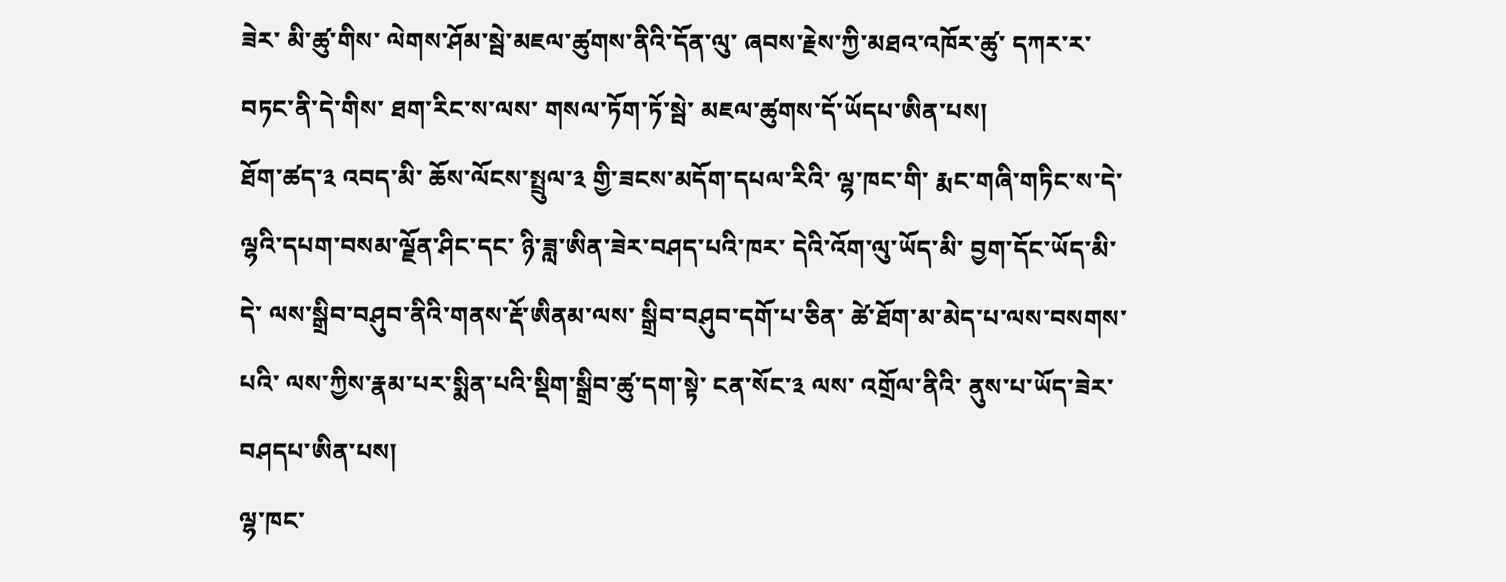ཟེར་ མི་ཚུ་གིས་ ལེགས་ཤོམ་སྦེ་མཇལ་ཚུགས་ནིའི་དོན་ལུ་ ཞབས་རྗེས་ཀྱི་མཐའ་འཁོར་ཚུ་ དཀར་ར་བཏང་ནི་དེ་གིས་ ཐག་རིང་ས་ལས་ གསལ་ཏོག་ཏོ་སྦེ་ མཇལ་ཚུགས་དོ་ཡོདཔ་ཨིན་པས།
ཐོག་ཚད་༣ འབད་མི་ ཆོས་ལོངས་སྤྲུལ་༣ གྱི་ཟངས་མདོག་དཔལ་རིའི་ ལྷ་ཁང་གི་ རྨང་གཞི་གཏིང་ས་དེ་ ལྷའི་དཔག་བསམ་ལྗོན་ཤིང་དང་ ཉི་ཟླ་ཨིན་ཟེར་བཤད་པའི་ཁར་ དེའི་འོག་ལུ་ཡོད་མི་ བྱག་དོང་ཡོད་མི་དེ་ ལས་སྒྲིབ་བཤུབ་ནིའི་གནས་རྡོ་ཨིནམ་ལས་ སྒྲིབ་བཤུབ་དགོ་པ་ཅིན་ ཚེ་ཐོག་མ་མེད་པ་ལས་བསགས་པའི་ ལས་ཀྱིས་རྣམ་པར་སྨིན་པའི་སྡིག་སྒྲིབ་ཚུ་དག་སྟེ་ ངན་སོང་༣ ལས་ འགྲོལ་ནིའི་ ནུས་པ་ཡོད་ཟེར་བཤདཔ་ཨིན་པས།
ལྷ་ཁང་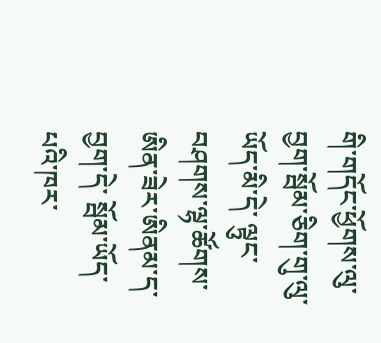གི་གདོང་ཕྱོགས་ལུ་ བྱག་སྦོམ་ཅིག་གུ་ལུ་ཡོད་མི་དེ་ ལྟུང་བཤགས་ལྷ་ཚོགས་ཨིན་ཟེར་ཨིནམ་ད་ བྱག་དེ་ སྦོམ་ཡོད་པའི་ཁར་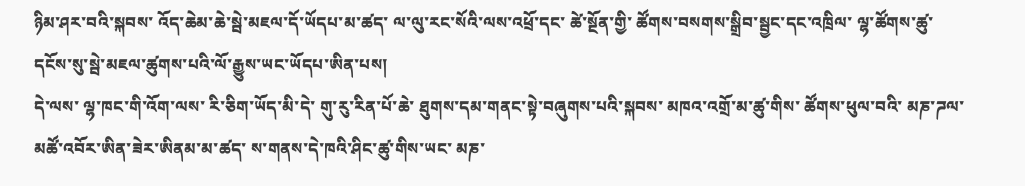ཉིམ་ཤར་བའི་སྐབས་ འོད་ཆེམ་ཆེ་སྦེ་མཇལ་དོ་ཡོདཔ་མ་ཚད་ ལ་ལུ་རང་སོའི་ལས་འཕྲོ་དང་ ཚེ་སྔོན་གྱི་ ཚོགས་བསགས་སྒྲིབ་སྦྱང་དང་འཁྲིལ་ ལྷ་ཚོགས་ཚུ་དངོས་སུ་སྦེ་མཇལ་ཚུགས་པའི་ལོ་རྒྱུས་ཡང་ཡོདཔ་ཨིན་པས།
དེ་ལས་ ལྷ་ཁང་གི་འོག་ལས་ རི་ཅིག་ཡོད་མི་དེ་ གུ་རུ་རིན་པོ་ཆེ་ ཐུགས་དམ་གནང་སྟེ་བཞུགས་པའི་སྐབས་ མཁའ་འགྲོ་མ་ཚུ་གིས་ ཚོགས་ཕུལ་བའི་ མཎ་ཌལ་མཚོ་འབོར་ཨིན་ཟེར་ཨིནམ་མ་ཚད་ ས་གནས་དེ་ཁའི་ཤིང་ཚུ་གིས་ཡང་ མཎ་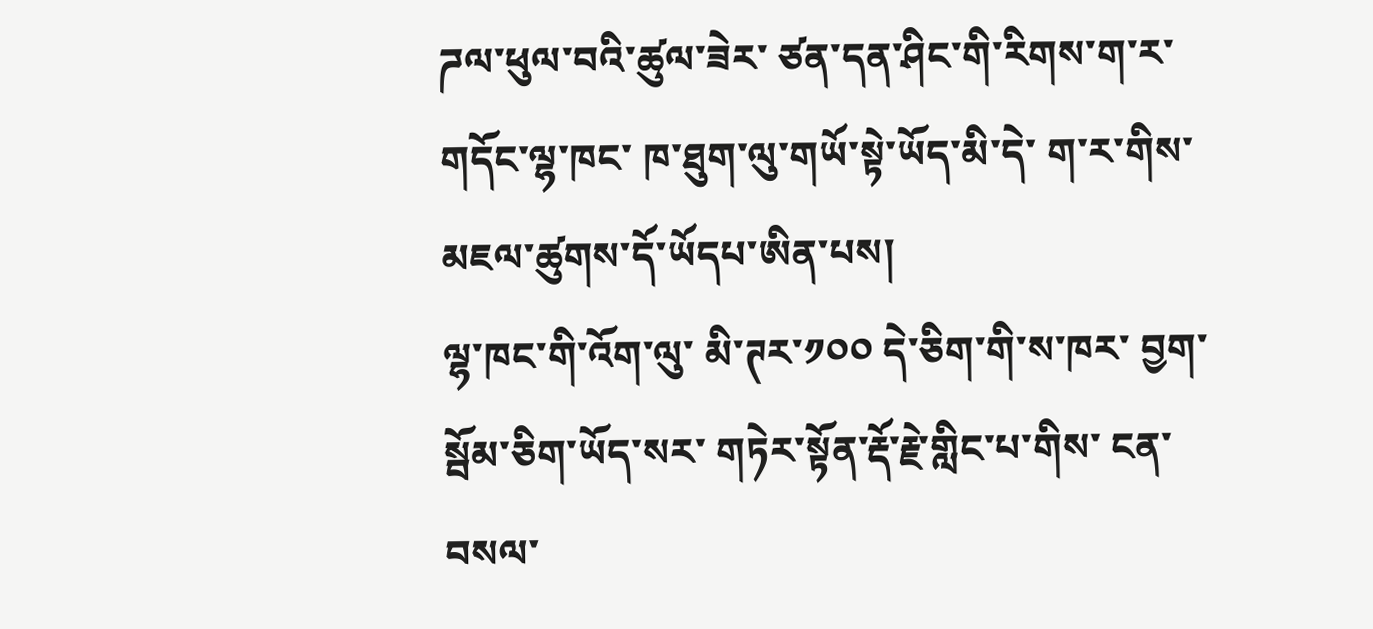ཌལ་ཕུལ་བའི་ཚུལ་ཟེར་ ཙན་དན་ཤིང་གི་རིགས་ག་ར་ གདོང་ལྷ་ཁང་ ཁ་ཐུག་ལུ་གཡོ་སྟེ་ཡོད་མི་དེ་ ག་ར་གིས་མཇལ་ཚུགས་དོ་ཡོདཔ་ཨིན་པས།
ལྷ་ཁང་གི་འོག་ལུ་ མི་ཊར་༡༠༠ དེ་ཅིག་གི་ས་ཁར་ བྱག་སྦོམ་ཅིག་ཡོད་སར་ གཏེར་སྟོན་རྡོ་རྗེ་གླིང་པ་གིས་ ངན་བསལ་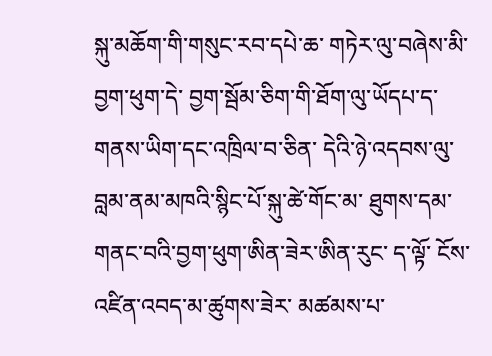སྐུ་མཆོག་གི་གསུང་རབ་དཔེ་ཆ་ གཏེར་ལུ་བཞེས་མི་བྱག་ཕུག་དེ་ བྱག་སྦོམ་ཅིག་གི་ཐོག་ལུ་ཡོདཔ་ད་ གནས་ཡིག་དང་འཁྲིལ་བ་ཅིན་ དེའི་ཉེ་འདབས་ལུ་ བླམ་ནམ་མཁའི་སྙིང་པོ་སྐུ་ཚེ་གོང་མ་ ཐུགས་དམ་གནང་བའི་བྱག་ཕུག་ཨིན་ཟེར་ཨིན་རུང་ ད་ལྟོ་ ངོས་འཛིན་འབད་མ་ཚུགས་ཟེར་ མཚམས་པ་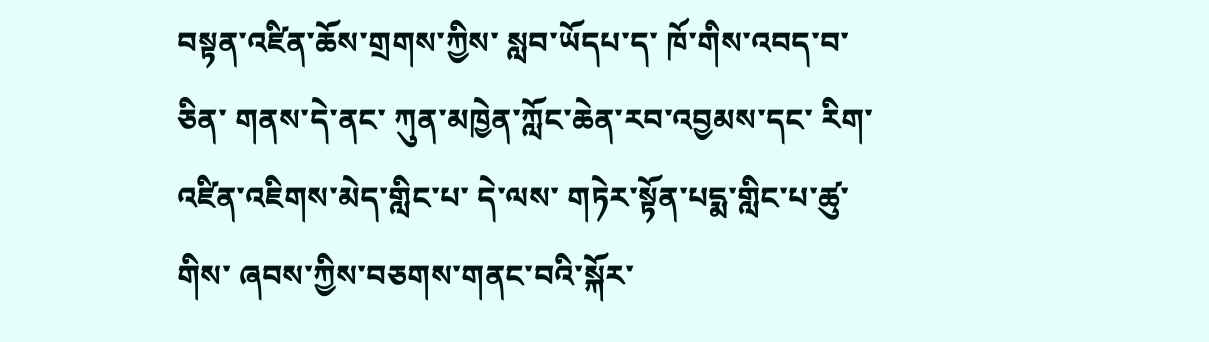བསྟན་འཛིན་ཆོས་གྲགས་ཀྱིས་ སླབ་ཡོདཔ་ད་ ཁོ་གིས་འབད་བ་ཅིན་ གནས་དེ་ནང་ ཀུན་མཁྱེན་ཀློང་ཆེན་རབ་འབྱམས་དང་ རིག་འཛིན་འཇིགས་མེད་གླིང་པ་ དེ་ལས་ གཏེར་སྟོན་པདྨ་གླིང་པ་ཚུ་གིས་ ཞབས་ཀྱིས་བཅགས་གནང་བའི་སྐོར་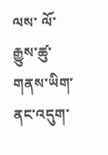ལས་ ལོ་རྒྱུས་ཚུ་གནས་ཡིག་ནང་འདུག་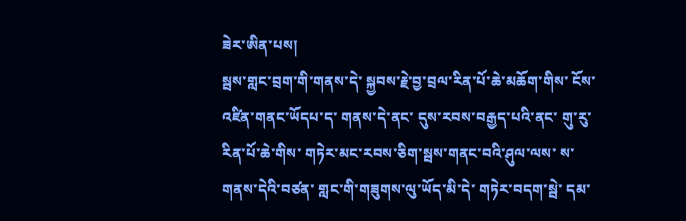ཟེར་ཨིན་པས།
སྦས་གླང་བྲག་གི་གནས་དེ་ སྐྱབས་རྗེ་བྱ་བྲལ་རིན་པོ་ཆེ་མཆོག་གིས་ ངོས་འཛིན་གནང་ཡོདཔ་ད་ གནས་དེ་ནང་ དུས་རབས་བརྒྱད་པའི་ནང་ གུ་རུ་རིན་པོ་ཆེ་གིས་ གཏེར་མང་རབས་ཅིག་སྦས་གནང་བའི་ཤུལ་ལས་ ས་གནས་དེའི་བཙན་ གླང་གི་གཟུགས་ལུ་ཡོད་མི་དེ་ གཏེར་བདག་སྦེ་ དམ་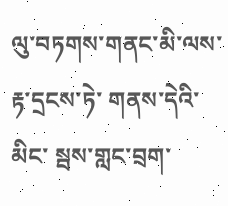ལུ་བཏགས་གནང་མི་ལས་ རྟ་དྲངས་ཏེ་ གནས་དེའི་མིང་ སྦས་གླང་བྲག་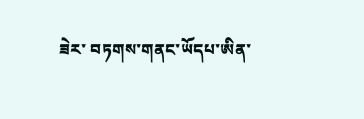ཟེར་ བཏགས་གནང་ཡོདཔ་ཨིན་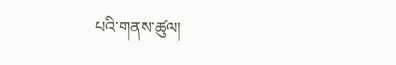པའི་གནས་ཚུལ།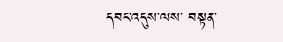དབང་འདུས་ལས་ བསྟན་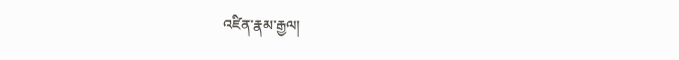འཛིན་རྣམ་རྒྱལ།